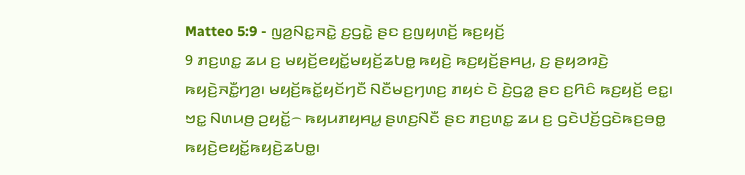Matteo 5:9 - ꤜꤤ꤬ꤡꤢ꤭ꤏꤢꤧ꤭ ꤢ꤬ꤞꤢꤧ꤭ ꤔꤢ ꤢ꤬ꤜꤟꤛꤢꤩ꤬ ꤒꤢ꤬ꤟꤢꤩ꤬
9 ꤊꤢ꤬ꤛꤢ꤭ ꤘꤣ ꤢ꤬ ꤗꤟꤢꤩ꤬ꤕꤟꤢꤩ꤭ꤗꤟꤢꤩ꤬ꤘꤝꤥ꤭ ꤒꤟꤢꤧ꤬ ꤒꤢ꤬ꤟꤢꤩ꤬ꤔꤌꤣ꤬, ꤢ꤬ ꤔꤟꤤꤙꤢꤧ꤬ ꤒꤟꤢꤧ꤬ꤏꤢꤪ꤭ꤚꤤ꤬꤯ ꤗꤟꤢꤩ꤬ꤒꤢꤩ꤭ꤟꤢꤩꤚꤢꤪ ꤡꤢꤪꤗꤢ꤬ꤚꤛꤢ꤬ ꤊꤟꤢꤦ ꤢꤧ ꤢꤧ꤬ꤞꤤ꤭ ꤔꤢ ꤢ꤬ꤖꤢꤨ ꤒꤢ꤬ꤟꤢꤩ꤬ ꤕꤢ꤭꤯
ꤠꤢ꤭ ꤡꤛꤣꤥ꤬ ꤑꤟꤢꤩ꤭꤮ ꤒꤟꤣꤊꤟꤌꤣ꤭ ꤔꤛꤢ꤬ꤡꤢꤪ ꤔꤢ ꤊꤢ꤬ꤛꤢ꤭ ꤘꤣ ꤢ꤬ ꤞꤢꤧꤓꤢꤩ꤬ꤞꤢꤧꤒꤢ꤬ꤋꤥ꤭ ꤒꤟꤢꤧ꤬ꤕꤟꤢꤩ꤭ꤒꤟꤢꤧ꤬ꤘꤝꤥ꤭꤯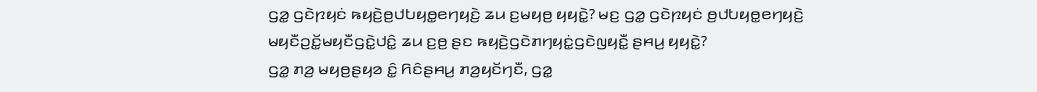ꤞꤤ꤭ ꤞꤢꤧꤐꤟꤢꤦ ꤒꤟꤢꤧ꤬ꤥ꤬ꤓꤝꤟꤥ꤭ꤕꤚꤟꤢꤧ꤬ ꤘꤣ ꤢ꤬ꤗꤟꤥ꤬ ꤟꤟꤢꤧ꤭? ꤗꤢ꤬ ꤞꤤ꤭ ꤞꤢꤧꤐꤟꤢꤦ ꤥ꤬ꤓꤝꤟꤥ꤭ꤕꤚꤟꤢꤧ꤬ ꤗꤟꤢꤪꤑꤢꤩ꤭ꤗꤟꤢꤪꤞꤢꤧ꤭ꤓꤢꤨ꤭ ꤘꤣ ꤢ꤬ꤥ꤬ ꤔꤢ ꤒꤟꤢꤧ꤬ꤞꤢꤧꤊꤚꤟꤢꤦ꤭ꤞꤢꤧꤜꤟꤢꤪ꤭ ꤔꤌꤣ꤬ ꤟꤟꤢꤧ꤭?
ꤞꤤ꤭ ꤊꤤ꤬ ꤗꤟꤥ꤬ꤔꤟꤤ ꤢꤨ꤭ ꤖꤢꤨꤔꤌꤣ꤬ ꤊꤤ꤬ꤟꤢꤩꤚꤢꤪ, ꤞꤤ꤭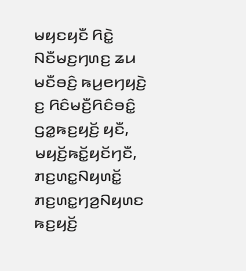ꤗꤟꤢꤟꤢꤪ ꤖꤢꤧ꤭ ꤡꤢꤪꤗꤢ꤬ꤚꤛꤢ꤬ ꤘꤣ ꤗꤢꤪꤋꤢꤨ꤬ ꤒꤣ꤬ꤕꤚꤟꤢꤧ꤬ ꤢ꤬ ꤖꤢꤨꤗꤢꤪ꤬ꤖꤢꤨꤋꤢꤨ꤭ ꤞꤤ꤭ꤒꤢ꤬ꤟꤢꤩ꤬ ꤟꤢꤪ, ꤗꤟꤢꤩ꤬ꤒꤢꤩ꤭ꤟꤢꤩꤚꤢꤪ, ꤊꤢ꤬ꤛꤢ꤭ꤡꤟꤛꤢꤩ꤭ ꤊꤢ꤬ꤛꤢ꤭ꤚꤤ꤬ꤡꤟꤛꤢ ꤒꤢ꤬ꤟꤢꤩ꤬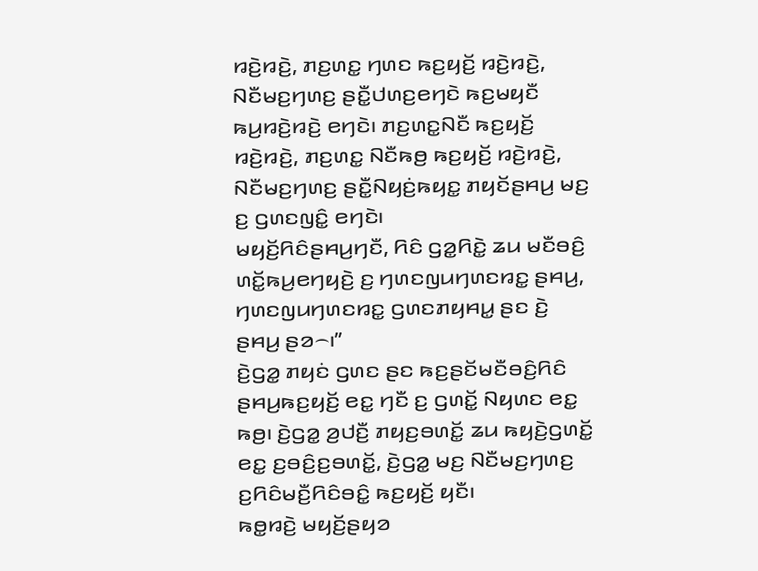ꤙꤢꤧ꤬ꤙꤢꤧ꤬, ꤊꤢ꤬ꤛꤢ꤭ ꤚꤛꤢ ꤒꤢ꤬ꤟꤢꤩ꤬ ꤙꤢꤧ꤬ꤙꤢꤧ꤬, ꤡꤢꤪꤗꤢ꤬ꤚꤛꤢ꤬ ꤔꤢꤪ꤭ꤓꤛꤢ꤬ꤕꤚꤢꤧ ꤒꤢ꤬ꤗꤟꤢꤪ ꤒꤣ꤬ꤙꤢꤧ꤬ꤙꤢꤧ꤬ ꤕꤚꤢꤧ꤯ ꤊꤢ꤬ꤛꤢ꤭ꤡꤢꤪ ꤒꤢ꤬ꤟꤢꤩ꤬ ꤙꤢꤧ꤬ꤙꤢꤧ꤬, ꤊꤢ꤬ꤛꤢ꤭ ꤡꤢꤪꤒꤥ꤬ ꤒꤢ꤬ꤟꤢꤩ꤬ ꤙꤢꤧ꤬ꤙꤢꤧ꤬, ꤡꤢꤪꤗꤢ꤬ꤚꤛꤢ꤬ ꤔꤢꤪ꤭ꤡꤟꤢꤦ꤬ꤒꤟꤢ꤭ ꤊꤟꤢꤩꤔꤌꤣ꤬ ꤗꤢ꤬ ꤢ꤬ ꤞꤛꤢꤜꤢꤨ꤭ ꤕꤚꤢꤧ꤯
ꤗꤟꤢꤩ꤬ꤖꤢꤨꤔꤌꤣ꤬ꤚꤢꤪ, ꤖꤢꤨ ꤞꤤ꤭ꤖꤢꤧ꤭ ꤘꤣ ꤗꤢꤪꤋꤢꤨ꤬ ꤛꤢꤩ꤭ꤒꤣ꤬ꤕꤚꤟꤢꤧ꤬ ꤢ꤬ ꤚꤛꤢꤜꤣꤚꤛꤢꤙꤢ꤭ ꤔꤌꤣ꤬, ꤚꤛꤢꤜꤣꤚꤛꤢꤙꤢ꤭ ꤞꤛꤢꤊꤟꤌꤣ꤭ ꤔꤢ ꤢꤧ꤬ ꤔꤌꤣ꤬ ꤔꤤ꤮꤯”
ꤢꤧ꤬ꤞꤤ꤭ ꤊꤟꤢꤦ ꤞꤛꤢ ꤔꤢ ꤒꤢ꤬ꤔꤢꤩꤗꤢꤪꤋꤢꤨ꤬ꤖꤢꤨ ꤔꤌꤣ꤬ꤒꤢ꤬ꤟꤢꤩ꤬ ꤕꤢ꤭ ꤚꤢꤪ ꤢ꤬ ꤞꤛꤢꤩ꤭ ꤡꤟꤛꤢ ꤕꤢ꤭ ꤒꤥ꤬꤯ ꤢꤧ꤬ꤞꤤ꤭ ꤤ꤬ꤓꤢꤪ꤬ ꤊꤟꤢ꤬ꤋꤛꤢꤩ꤭ ꤘꤣ ꤒꤟꤢꤧ꤬ꤞꤛꤢꤩ꤭ ꤕꤢ꤭ ꤢ꤬ꤋꤢꤨ꤬ꤢ꤬ꤋꤛꤢꤩ꤭, ꤢꤧ꤬ꤞꤤ꤭ ꤗꤢ꤬ ꤡꤢꤪꤗꤢ꤬ꤚꤛꤢ꤬ ꤢ꤬ꤖꤢꤨꤗꤢꤪ꤬ꤖꤢꤨꤋꤢꤨ꤭ ꤒꤢ꤬ꤟꤢꤩ꤬ ꤟꤢꤪ꤯
ꤒꤥ꤭ꤙꤢꤧ꤬ ꤗꤟꤢꤩ꤬ꤔꤟꤤ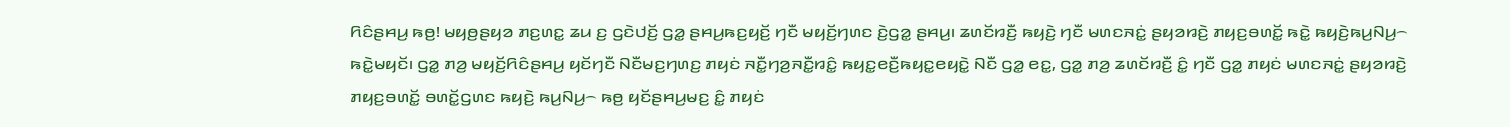ꤖꤢꤨꤔꤌꤣ꤬ ꤒꤥ꤬! ꤗꤟꤥ꤬ꤔꤟꤤ ꤊꤢ꤬ꤛꤢ꤭ ꤘꤣ ꤢ꤬ ꤞꤢꤧꤓꤢꤩ꤬ ꤞꤤ꤭ ꤔꤌꤣ꤬ꤒꤢ꤬ꤟꤢꤩ꤬ ꤚꤢꤪ ꤗꤟꤢꤩ꤬ꤚꤛꤢ ꤢꤧ꤬ꤞꤤ꤭ ꤔꤌꤣ꤬꤯ ꤘꤛꤢꤩꤙꤢꤪ꤬ ꤒꤟꤢꤧ꤬ ꤚꤢꤪ ꤗꤛꤢꤏꤢꤦ꤭ ꤔꤟꤤꤙꤢꤧ꤬ ꤊꤟꤢ꤬ꤋꤛꤢꤩ꤭ ꤒꤢꤧ꤭ ꤒꤟꤢꤧ꤬ꤒꤣ꤬ꤡꤣ꤬꤮ ꤒꤢꤧ꤭ꤗꤟꤢꤩ꤯ ꤞꤤ꤭ ꤊꤤ꤬ ꤗꤟꤢꤩ꤬ꤖꤢꤨꤔꤌꤣ꤬ ꤟꤢꤩꤚꤢꤪ ꤡꤢꤪꤗꤢ꤬ꤚꤛꤢ꤬ ꤊꤟꤢꤦ ꤏꤢꤪ꤭ꤚꤤ꤬ꤏꤢꤪ꤭ꤙꤢꤨ꤭ ꤒꤟꤢ꤭ꤕꤢꤪ꤬ꤒꤟꤢ꤭ꤕꤟꤢꤧ꤭ ꤡꤢꤪ ꤞꤤ꤭ ꤕꤢ꤭, ꤞꤤ꤭ ꤊꤤ꤬ ꤘꤛꤢꤩꤙꤢꤪ꤬ ꤢꤨ꤭ ꤚꤢꤪ ꤞꤤ꤭ ꤊꤟꤢꤦ ꤗꤛꤢꤏꤢꤦ꤭ ꤔꤟꤤꤙꤢꤧ꤬ ꤊꤟꤢ꤬ꤋꤛꤢꤩ꤭ ꤋꤛꤢꤩ꤭ꤞꤛꤢ ꤒꤟꤢꤧ꤬ ꤒꤣ꤬ꤡꤣ꤬꤮ ꤒꤥ꤬ ꤟꤢꤩꤔꤌꤣ꤬ꤗꤢ꤬ ꤢꤨ꤭ ꤊꤟꤢꤦ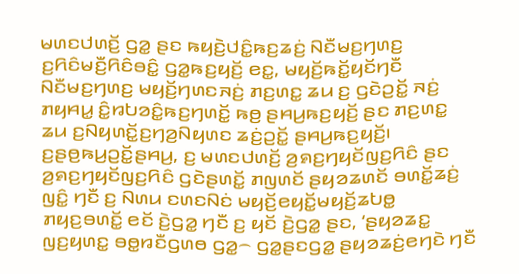ꤗꤛꤢꤓꤛꤢꤩ꤬ ꤞꤤ꤭ ꤔꤢ ꤒꤟꤢꤧ꤬ꤓꤢꤨ꤭ꤒꤢ꤬ꤘꤢꤦ꤬ ꤡꤢꤪꤗꤢ꤬ꤚꤛꤢ꤬ ꤢ꤬ꤖꤢꤨꤗꤢꤪ꤬ꤖꤢꤨꤋꤢꤨ꤭ ꤞꤤ꤭ꤒꤢ꤬ꤟꤢꤩ꤬ ꤕꤢ꤭, ꤗꤟꤢꤩ꤬ꤒꤢꤩ꤭ꤟꤢꤩꤚꤢꤪ ꤡꤢꤪꤗꤢ꤬ꤚꤛꤢ꤬ ꤗꤟꤢꤩ꤬ꤚꤛꤢꤏꤢꤦ꤬ ꤊꤢ꤬ꤛꤢ꤭ ꤘꤣ ꤢ꤬ ꤞꤢꤧꤑꤢꤩ꤭ ꤏꤢꤦ꤬ ꤊꤟꤌꤣ꤭ ꤢꤨ꤭ꤙꤝꤤꤢꤨ꤭ꤒꤢ꤬ꤚꤛꤢꤩ꤭ ꤒꤥ꤬ ꤔꤌꤣ꤬ꤒꤢ꤬ꤟꤢꤩ꤬ ꤔꤢ ꤊꤢ꤬ꤛꤢ꤭ ꤘꤣ ꤢ꤬ꤡꤟꤛꤢꤩ꤭ꤢ꤬ꤚꤤ꤬ꤡꤟꤛꤢ ꤘꤢꤦ꤬ꤑꤢꤩ꤭ ꤔꤌꤣ꤬ꤒꤢ꤬ꤟꤢꤩ꤬꤯
ꤢ꤬ꤔꤥ꤬ꤒꤣ꤬ꤑꤢꤩ꤭ꤔꤌꤣ꤬, ꤢ꤬ ꤗꤛꤢꤓꤛꤢꤩ꤬ ꤤ꤬ꤎꤢ꤬ꤚꤟꤢꤩꤜꤢ꤬ꤖꤢꤨ ꤔꤢ ꤤ꤬ꤎꤢ꤬ꤚꤟꤢꤩꤜꤢ꤬ꤖꤢꤨ ꤞꤢꤧꤔꤛꤢꤩ꤭ ꤊꤜꤛꤢꤩ ꤔꤟꤤꤘꤛꤢꤩ ꤋꤛꤢꤩ꤭ꤘꤢꤦ꤬ ꤜꤢꤨ꤭ ꤚꤢꤪ ꤢ꤬ ꤡꤛꤣ ꤢꤛꤢꤡꤢꤦ ꤗꤟꤢꤩ꤬ꤕꤟꤢꤩ꤭ꤗꤟꤢꤩ꤬ꤘꤝꤥ꤭ ꤊꤟꤢ꤬ꤋꤛꤢꤩ꤭ ꤕꤢꤩ ꤢꤧ꤬ꤞꤤ꤭ ꤚꤢꤪ ꤢ꤬ ꤟꤢꤩ ꤢꤧ꤬ꤞꤤ꤭ ꤔꤢ, ‘ꤔꤟꤤꤘꤢ꤭ ꤜꤢ꤬ꤟꤛꤢ꤭ ꤋꤥ꤭ꤙꤢꤪꤞꤛꤥ ꤞꤤ꤭꤮ ꤞꤤ꤭ꤔꤢꤞꤤ꤭ ꤔꤟꤤꤘꤢꤦ꤬ꤕꤚꤢꤧ ꤚꤢꤪ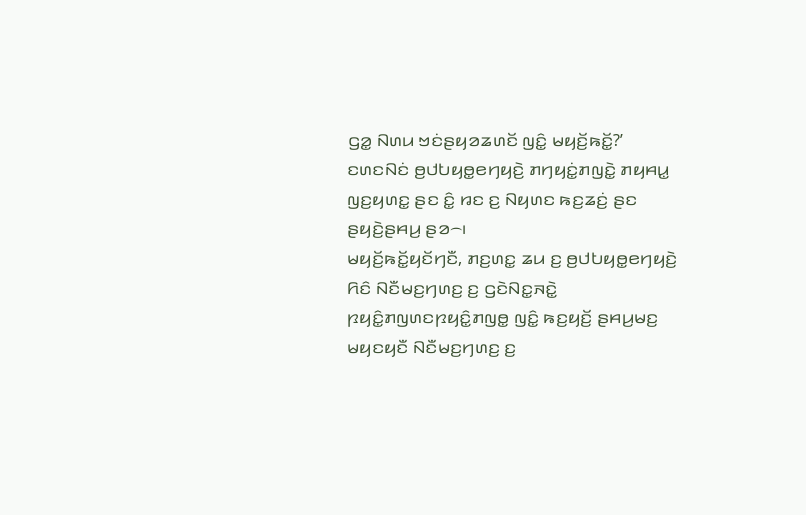ꤞꤤ꤭ ꤡꤛꤣ ꤠꤢꤦꤔꤟꤤꤘꤛꤢꤩ ꤜꤢꤨ꤭ ꤗꤟꤢꤩ꤬ꤒꤢꤩ꤭?’
ꤢꤛꤢꤡꤢꤦ ꤥ꤬ꤓꤝꤟꤥ꤭ꤕꤚꤟꤢꤧ꤬ ꤊꤚꤟꤢꤦ꤭ꤊꤜꤢꤧ꤭ ꤊꤟꤌꤣ꤭ ꤜꤢ꤬ꤟꤛꤢ꤭ ꤔꤢ ꤢꤨ꤭ ꤙꤢ ꤢ꤬ ꤡꤟꤛꤢ ꤒꤢ꤬ꤘꤢꤦ꤬ ꤔꤢ ꤔꤟꤢꤧ꤬ꤔꤌꤣ꤬ ꤔꤤ꤮꤯
ꤗꤟꤢꤩ꤬ꤒꤢꤩ꤭ꤟꤢꤩꤚꤢꤪ, ꤊꤢ꤬ꤛꤢ꤭ ꤘꤣ ꤢ꤬ ꤥ꤬ꤓꤝꤟꤥ꤭ꤕꤚꤟꤢꤧ꤬ ꤖꤢꤨ ꤡꤢꤪꤗꤢ꤬ꤚꤛꤢ꤬ ꤢ꤬ ꤞꤢꤧꤡꤢ꤭ꤏꤢꤧ꤭ ꤐꤟꤢꤨ꤭ꤊꤜꤛꤢꤐꤟꤢꤨ꤭ꤊꤜꤥ꤭ ꤜꤢꤨ꤭ ꤒꤢ꤬ꤟꤢꤩ꤬ ꤔꤌꤣ꤬ꤗꤢ꤬ ꤗꤟꤢꤟꤢꤪ ꤡꤢꤪꤗꤢ꤬ꤚꤛꤢ꤬ ꤢ꤬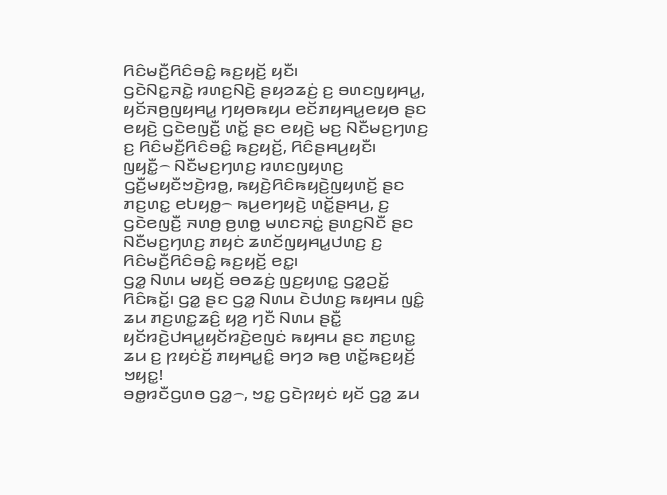ꤖꤢꤨꤗꤢꤪ꤬ꤖꤢꤨꤋꤢꤨ꤭ ꤒꤢ꤬ꤟꤢꤩ꤬ ꤟꤢꤪ꤯
ꤞꤢꤧꤡꤢ꤭ꤏꤢꤧ꤭ ꤙꤛꤢ꤬ꤡꤢꤧ꤬ ꤔꤟꤤꤘꤢꤦ꤬ ꤢ꤬ ꤋꤛꤢꤜꤟꤌꤣ꤭, ꤟꤢꤩꤏꤥ꤬ꤜꤟꤌꤣ꤭ ꤚꤟꤥꤒꤟꤣ ꤕꤢꤩꤊꤟꤌꤣ꤭ꤕꤟꤥ ꤔꤢ ꤕꤟꤢꤧ꤬ ꤞꤢꤧꤕꤜꤢꤪ꤬ ꤛꤢꤩ꤭ ꤔꤢ ꤕꤟꤢꤧ꤬ ꤗꤢ꤬ ꤡꤢꤪꤗꤢ꤬ꤚꤛꤢ꤬ ꤢ꤬ ꤖꤢꤨꤗꤢꤪ꤬ꤖꤢꤨꤋꤢꤨ꤭ ꤒꤢ꤬ꤟꤢꤩ꤬, ꤖꤢꤨꤔꤌꤣ꤬ꤟꤢꤪ꤯
ꤜꤟꤢꤪ꤭꤮ ꤡꤢꤪꤗꤢ꤬ꤚꤛꤢ꤬ ꤙꤛꤢꤜꤟꤛꤢ꤬ ꤞꤢꤪ꤬ꤗꤟꤢꤪꤠꤢꤧ꤬ꤙꤥ꤭, ꤒꤟꤢꤧ꤬ꤖꤢꤨꤒꤟꤢꤧ꤬ꤜꤟꤛꤢꤩ꤬ ꤔꤢ ꤊꤢ꤬ꤛꤢ꤭ ꤕꤝꤟꤥ꤭꤮ ꤒꤣ꤬ꤕꤚꤟꤢꤧ꤬ ꤛꤢꤩ꤭ꤔꤌꤣ꤬, ꤢ꤬ ꤞꤢꤧꤕꤜꤢꤪ꤬ ꤏꤛꤥ꤬ ꤥ꤬ꤛꤥ꤭ ꤗꤛꤢꤏꤢꤦ꤭ ꤔꤛꤢ꤬ꤡꤢꤪ ꤔꤢ ꤡꤢꤪꤗꤢ꤬ꤚꤛꤢ꤬ ꤊꤟꤢꤦ ꤘꤛꤢꤩꤜꤟꤌꤣ꤭ꤓꤛꤢ꤬ ꤢ꤬ ꤖꤢꤨꤗꤢꤪ꤬ꤖꤢꤨꤋꤢꤨ꤭ ꤒꤢ꤬ꤟꤢꤩ꤬ ꤕꤢ꤭꤯
ꤞꤤ꤭ ꤡꤛꤣ ꤗꤟꤢꤩ꤬ ꤋꤥꤘꤢꤦ꤬ ꤜꤢ꤬ꤟꤛꤢ꤭ ꤞꤤ꤭ꤑꤢꤩ꤭ ꤖꤢꤨꤒꤢꤩ꤭꤯ ꤞꤤ꤭ ꤔꤢ ꤞꤤ꤭ ꤡꤛꤣ ꤢꤧꤓꤛꤢ꤬ ꤒꤟꤌꤣ ꤜꤢꤨ꤭ ꤘꤣ ꤊꤢ꤬ꤛꤢ꤭ꤘꤢꤨ꤬ ꤟꤤ꤬ ꤚꤢꤪ ꤡꤛꤣ ꤔꤢꤪ꤭ ꤟꤢꤩꤙꤢꤧ꤬ꤓꤌꤣ꤭ꤟꤢꤩꤙꤢꤧ꤬ꤕꤜꤢꤦ ꤒꤟꤌꤣ ꤔꤢ ꤊꤢ꤬ꤛꤢ꤭ ꤘꤣ ꤢ꤬ ꤐꤟꤢꤦꤢꤩ꤬ ꤊꤟꤌꤣ꤭ꤢꤨ꤭ ꤋꤚꤤ ꤒꤥ꤬ ꤛꤢꤩ꤭ꤒꤢ꤬ꤟꤢꤩ꤬ ꤠꤟꤢ꤭!
ꤋꤥ꤭ꤙꤢꤪꤞꤛꤥ ꤞꤤ꤭꤮, ꤠꤢ꤭ ꤞꤢꤧꤐꤟꤢꤦ ꤟꤢꤩ ꤞꤤ꤭ ꤘꤣ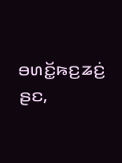ꤋꤛꤢꤩ꤭ꤒꤢ꤬ꤘꤢꤦ꤬ ꤔꤢ,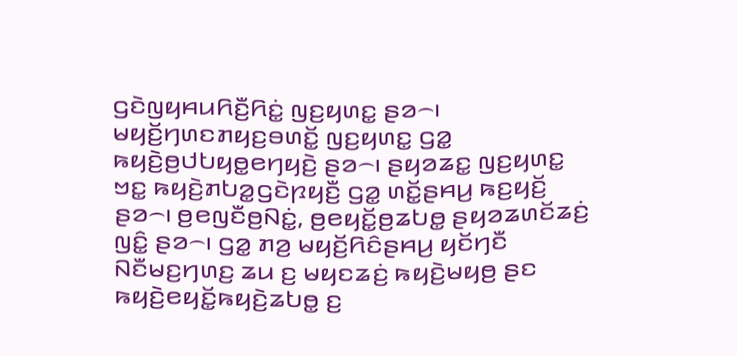ꤞꤢꤧꤜꤟꤌꤣꤖꤢꤪ꤬ꤖꤢꤦ꤭ ꤜꤢ꤬ꤟꤛꤢ꤭ ꤔꤤ꤮꤯ ꤗꤟꤢꤩ꤬ꤚꤛꤢꤊꤟꤢ꤬ꤋꤛꤢꤩ꤭ ꤜꤢ꤬ꤟꤛꤢ꤭ ꤞꤤ꤭ ꤒꤟꤢꤧ꤬ꤥ꤬ꤓꤝꤟꤥ꤭ꤕꤚꤟꤢꤧ꤬ ꤔꤤ꤮꤯ ꤔꤟꤤꤘꤢ꤭ ꤜꤢ꤬ꤟꤛꤢ꤭ ꤠꤢ꤭ ꤒꤟꤢꤧ꤬ꤊꤝꤤ꤭ꤞꤢꤧꤐꤟꤢꤪ꤬ ꤞꤤ꤭ ꤛꤢꤩ꤭ꤔꤌꤣ꤬ ꤒꤢ꤬ꤟꤢꤩ꤬ ꤔꤤ꤮꤯ ꤥ꤬ꤕꤜꤢꤪꤥ꤬ꤡꤢꤦ꤭, ꤥ꤬ꤕꤟꤢꤩ꤭ꤥ꤬ꤘꤝꤥ꤭ ꤔꤟꤤꤘꤛꤢꤩꤘꤢꤦ꤬ ꤜꤢꤨ꤭ ꤔꤤ꤮꤯ ꤞꤤ꤭ ꤊꤤ꤬ ꤗꤟꤢꤩ꤬ꤖꤢꤨꤔꤌꤣ꤬ ꤟꤢꤩꤚꤢꤪ ꤡꤢꤪꤗꤢ꤬ꤚꤛꤢ꤬ ꤘꤣ ꤢ꤬ ꤗꤟꤢꤘꤢꤦ꤬ ꤒꤟꤢꤧ꤬ꤗꤟꤥ꤬ ꤔꤢ ꤒꤟꤢꤧ꤬ꤕꤟꤢꤩ꤭ꤒꤟꤢꤧ꤬ꤘꤝꤥ꤭ ꤢ꤬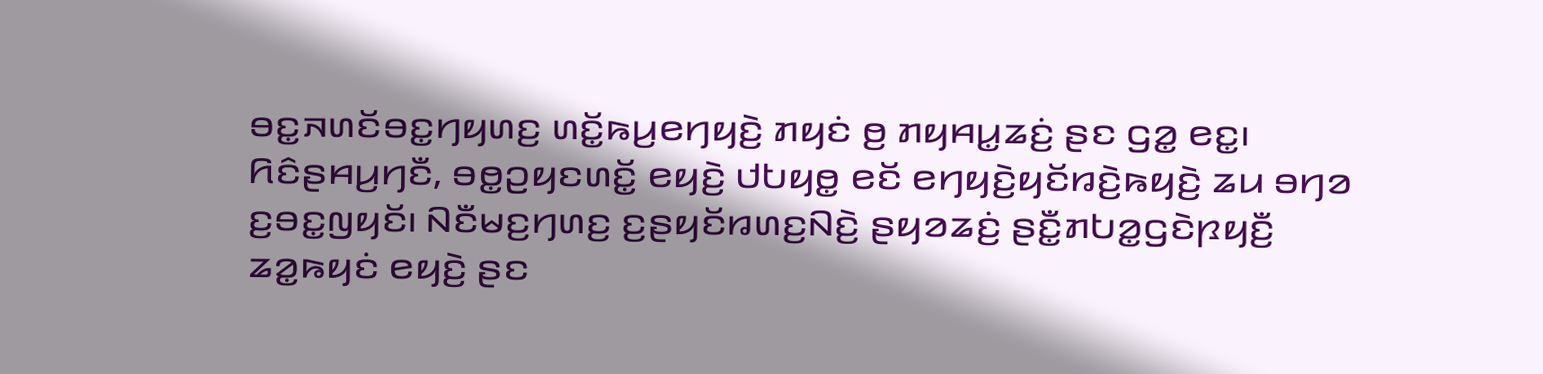ꤋꤢ꤭ꤏꤛꤢꤩꤋꤢ꤭ꤚꤟꤛꤢ꤬ ꤛꤢꤩ꤭ꤒꤣ꤬ꤕꤚꤟꤢꤧ꤬ ꤊꤟꤢꤦ ꤥ꤬ ꤊꤟꤌꤣ꤭ꤘꤢꤦ꤬ ꤔꤢ ꤞꤤ꤭ ꤕꤢ꤭꤯
ꤖꤢꤨꤔꤌꤣ꤬ꤚꤢꤪ, ꤋꤥ꤭ꤑꤟꤢꤛꤢꤩ꤭ ꤕꤟꤢꤧ꤬ ꤓꤝꤟꤥ꤭ ꤕꤢꤩ ꤕꤚꤟꤢꤧ꤬ꤟꤢꤩꤙꤢꤧ꤬ꤒꤟꤢꤧ꤬ ꤘꤣ ꤋꤚꤤ ꤢ꤬ꤋꤢ꤭ꤜꤟꤢꤩ꤯ ꤡꤢꤪꤗꤢ꤬ꤚꤛꤢ꤬ ꤢ꤬ꤔꤟꤢꤩꤙꤛꤢ꤬ꤡꤢꤧ꤬ ꤔꤟꤤꤘꤢꤦ꤬ ꤔꤢꤪ꤭ꤊꤝꤤ꤭ꤞꤢꤧꤐꤟꤢꤪ꤬ ꤘꤤ꤭ꤒꤟꤢꤦ ꤕꤟꤢꤧ꤬ ꤔꤢ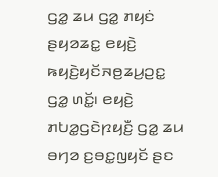ꤞꤤ꤭ ꤘꤣ ꤞꤤ꤭ ꤊꤟꤢꤦ ꤔꤟꤤꤘꤢ꤭ ꤕꤟꤢꤧ꤬ ꤒꤟꤢꤧ꤬ꤟꤢꤩꤏꤥ꤬ꤘꤣ꤬ꤑꤢ꤭ ꤞꤤ꤭ ꤛꤢꤩ꤭꤯ ꤕꤟꤢꤧ꤬ ꤊꤝꤤ꤭ꤞꤢꤧꤐꤟꤢꤪ꤬ ꤞꤤ꤭ ꤘꤣ ꤋꤚꤤ ꤢ꤬ꤋꤢ꤭ꤜꤟꤢꤩ ꤔꤢ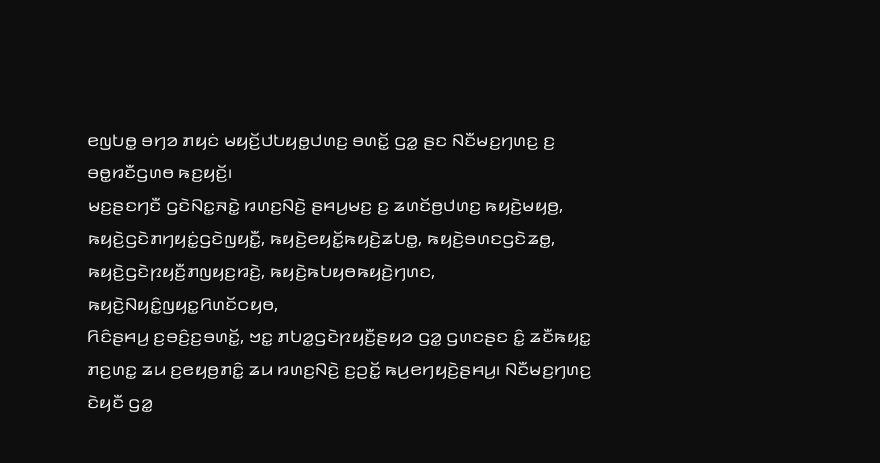ꤕꤜꤝꤥ꤭ ꤋꤚꤤ ꤊꤟꤢꤦ ꤗꤟꤢꤩ꤬ꤓꤝꤟꤥ꤭ꤓꤛꤢ꤬ ꤋꤛꤢꤩ꤭ ꤞꤤ꤭ ꤔꤢ ꤡꤢꤪꤗꤢ꤬ꤚꤛꤢ꤬ ꤢ꤬ ꤋꤥ꤭ꤙꤢꤪꤞꤛꤥ ꤒꤢ꤬ꤟꤢꤩ꤬꤯
ꤗꤢ꤬ꤔꤢꤚꤢꤪ ꤞꤢꤧꤡꤢ꤭ꤏꤢꤧ꤭ ꤙꤛꤢ꤬ꤡꤢꤧ꤬ ꤔꤌꤣ꤬ꤗꤢ꤬ ꤢ꤬ ꤘꤛꤢꤩꤥ꤬ꤓꤛꤢ꤬ ꤒꤟꤢꤧ꤬ꤗꤟꤥ꤬, ꤒꤟꤢꤧ꤬ꤞꤢꤧꤊꤚꤟꤢꤦ꤭ꤞꤢꤧꤜꤟꤢꤪ꤭, ꤒꤟꤢꤧ꤬ꤕꤟꤢꤩ꤭ꤒꤟꤢꤧ꤬ꤘꤝꤥ꤭, ꤒꤟꤢꤧ꤬ꤋꤛꤢꤞꤢꤧꤘꤥ꤭, ꤒꤟꤢꤧ꤬ꤞꤢꤧꤐꤟꤢꤪ꤬ꤊꤜꤟꤢ꤬ꤙꤢꤧ꤬, ꤒꤟꤢꤧ꤬ꤒꤝꤟꤥꤒꤟꤢꤧ꤬ꤚꤛꤢ, ꤒꤟꤢꤧ꤬ꤡꤟꤢꤨ꤭ꤜꤟꤢ꤭ꤖꤛꤢꤩꤍꤟꤥ,
ꤖꤢꤨꤔꤌꤣ꤬ ꤢ꤬ꤋꤢꤨ꤬ꤢ꤬ꤋꤛꤢꤩ꤭, ꤠꤢ꤭ ꤊꤝꤤ꤭ꤞꤢꤧꤐꤟꤢꤪ꤬ꤔꤟꤤ ꤞꤤ꤭ ꤞꤛꤢꤔꤢ ꤢꤨ꤭ ꤘꤢꤪꤒꤟꤢ꤭ ꤊꤢ꤬ꤛꤢ꤭ ꤘꤣ ꤢ꤬ꤕꤟꤥ꤬ꤊꤢꤨ꤭ ꤘꤣ ꤙꤛꤢ꤬ꤡꤢꤧ꤬ ꤢ꤬ꤑꤢꤩ꤭ ꤒꤣ꤬ꤕꤚꤟꤢꤧ꤬ꤔꤌꤣ꤬꤯ ꤡꤢꤪꤗꤢ꤬ꤚꤛꤢ꤬ ꤢꤧꤟꤢꤪ ꤞꤤ꤭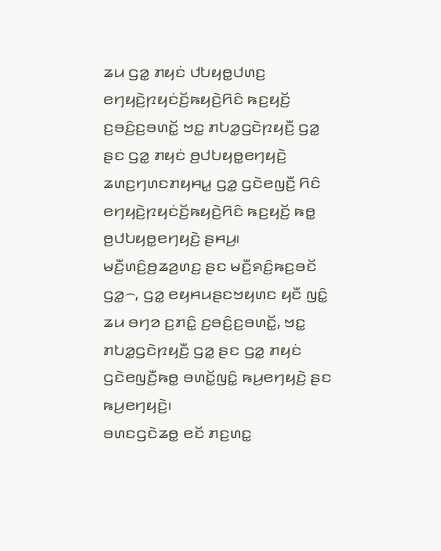ꤘꤣ ꤞꤤ꤭ ꤊꤟꤢꤦ ꤓꤝꤟꤥ꤭ꤓꤛꤢ꤬ ꤕꤚꤟꤢꤧ꤬ꤐꤟꤢꤦꤢꤩ꤬ꤒꤟꤢꤧ꤬ꤖꤢꤨ ꤒꤢ꤬ꤟꤢꤩ꤬ ꤢ꤬ꤋꤢꤨ꤬ꤢ꤬ꤋꤛꤢꤩ꤭ ꤠꤢ꤭ ꤊꤝꤤ꤭ꤞꤢꤧꤐꤟꤢꤪ꤬ ꤞꤤ꤭ ꤔꤢ ꤞꤤ꤭ ꤊꤟꤢꤦ ꤥ꤬ꤓꤝꤟꤥ꤭ꤕꤚꤟꤢꤧ꤬ ꤘꤛꤢ꤬ꤚꤛꤢꤊꤟꤌꤣ꤭ ꤞꤤ꤭ ꤞꤢꤧꤕꤜꤢꤪ꤬ ꤖꤢꤨ ꤕꤚꤟꤢꤧ꤬ꤐꤟꤢꤦꤢꤩ꤬ꤒꤟꤢꤧ꤬ꤖꤢꤨ ꤒꤢ꤬ꤟꤢꤩ꤬ ꤒꤥ꤭ ꤥ꤬ꤓꤝꤟꤥ꤭ꤕꤚꤟꤢꤧ꤬ ꤔꤌꤣ꤬꤯
ꤗꤢꤪ꤬ꤛꤢꤨ꤬ꤥ꤬ꤘꤤ꤬ꤛꤢ꤬ ꤔꤢ ꤗꤢꤪ꤬ꤎꤢꤨ꤬ꤒꤢ꤬ꤋꤢꤩ ꤞꤤ꤭꤮, ꤞꤤ꤭ ꤕꤟꤌꤣꤔꤢꤠꤟꤛꤢ ꤟꤢꤪ ꤜꤢꤨ꤭ ꤘꤣ ꤋꤚꤤ ꤢ꤬ꤊꤢꤨ꤭ ꤢ꤬ꤋꤢꤨ꤬ꤢ꤬ꤋꤛꤢꤩ꤭, ꤠꤢ꤭ ꤊꤝꤤ꤭ꤞꤢꤧꤐꤟꤢꤪ꤬ ꤞꤤ꤭ ꤔꤢ ꤞꤤ꤭ ꤊꤟꤢꤦ ꤞꤢꤧꤕꤜꤢꤪ꤬ꤒꤥ꤭ ꤋꤛꤢꤩ꤭ꤜꤢꤨ꤭ ꤒꤣ꤬ꤕꤚꤟꤢꤧ꤬ ꤔꤢ ꤒꤣ꤬ꤕꤚꤟꤢꤧ꤬꤯
ꤋꤛꤢꤞꤢꤧꤘꤥ꤭ ꤕꤢꤩ ꤊꤢ꤬ꤛꤢ꤭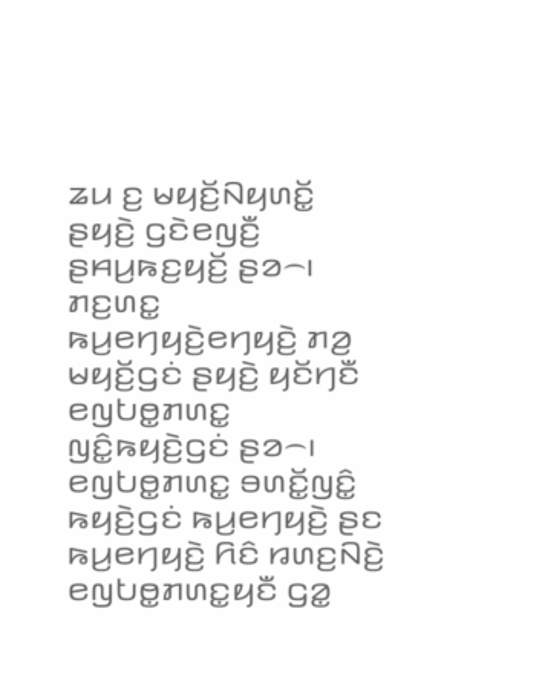ꤘꤣ ꤢ꤬ ꤗꤟꤢꤩ꤬ꤡꤟꤛꤢꤩ꤭ ꤔꤟꤢꤧ꤬ ꤞꤢꤧꤕꤜꤢꤪ꤬ ꤔꤌꤣ꤬ꤒꤢ꤬ꤟꤢꤩ꤬ ꤔꤤ꤮꤯ ꤊꤢ꤬ꤛꤢ꤭ ꤒꤣ꤬ꤕꤚꤟꤢꤧ꤬ꤕꤚꤟꤢꤧ꤬ ꤊꤤ꤬ ꤗꤟꤢꤩ꤬ꤞꤢꤦ ꤔꤟꤢꤧ꤬ ꤟꤢꤩꤚꤢꤪ ꤕꤜꤝꤥ꤭ꤊꤛꤢ꤭ ꤜꤢꤨ꤭ꤒꤟꤢꤧ꤬ꤞꤢꤦ ꤔꤤ꤮꤯ ꤕꤜꤝꤥ꤭ꤊꤛꤢ꤭ ꤋꤛꤢꤩ꤭ꤜꤢꤨ꤭ ꤒꤟꤢꤧ꤬ꤞꤢꤦ ꤒꤣ꤬ꤕꤚꤟꤢꤧ꤬ ꤔꤢ ꤒꤣ꤬ꤕꤚꤟꤢꤧ꤬ ꤖꤢꤨ ꤙꤛꤢ꤬ꤡꤢꤧ꤬ ꤕꤜꤝꤥ꤭ꤊꤛꤢ꤭ꤟꤢꤪ ꤞꤤ꤭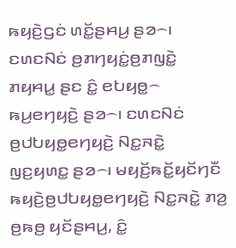ꤒꤟꤢꤧ꤬ꤞꤢꤦ ꤛꤢꤩ꤭ꤔꤌꤣ꤬ ꤔꤤ꤮꤯
ꤢꤛꤢꤡꤢꤦ ꤥ꤬ꤊꤚꤟꤢꤦ꤭ꤥ꤬ꤊꤜꤢꤧ꤭ ꤊꤟꤌꤣ꤭ ꤔꤢ ꤢꤨ꤭ ꤕꤝꤟꤥ꤭꤮ ꤒꤣ꤬ꤕꤚꤟꤢꤧ꤬ ꤔꤤ꤮꤯ ꤢꤛꤢꤡꤢꤦ ꤥ꤬ꤓꤝꤟꤥ꤭ꤕꤚꤟꤢꤧ꤬ ꤡꤢ꤭ꤏꤢꤧ꤭ ꤜꤢ꤬ꤟꤛꤢ꤭ ꤔꤤ꤮꤯ ꤗꤟꤢꤩ꤬ꤒꤢꤩ꤭ꤟꤢꤩꤚꤢꤪ ꤒꤟꤢꤧ꤬ꤥ꤬ꤓꤝꤟꤥ꤭ꤕꤚꤟꤢꤧ꤬ ꤡꤢ꤭ꤏꤢꤧ꤭ ꤊꤤ꤬ ꤥ꤬ꤒꤥ꤬ ꤟꤢꤩꤔꤌꤣ꤬, ꤢꤨ꤭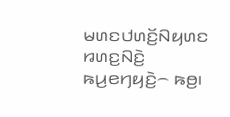ꤗꤛꤢꤓꤛꤢꤩ꤬ꤡꤟꤛꤢ ꤙꤛꤢ꤬ꤡꤢꤧ꤬ ꤒꤣ꤬ꤕꤚꤟꤢꤧ꤬꤮ ꤒꤥ꤬꤯